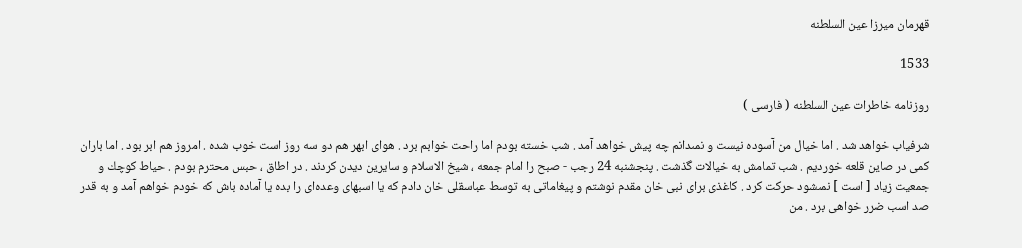قهرمان ميرزا عين السلطنه

1533

روزنامه خاطرات عين السلطنه ( فارسى )

شرفياب خواهد شد . اما خيال من آسوده نيست و نمىدانم چه پيش خواهد آمد . شب خسته بودم اما راحت خوابم برد . هواى ابهر هم دو سه روز است خوب شده . امروز هم ابر بود . اما باران كمى در صاين قلعه خورديم . شب تمامش به خيالات گذشت . پنجشنبه 24 رجب - صبح را امام جمعه ، شيخ الاسلام و سايرين ديدن كردند . در اطاق ، حبس محترم بودم . حياط كوچك و جمعيت زياد [ است ] نمىشود حركت كرد . كاغذى براى نبى خان مقدم نوشتم و پيغاماتى به توسط عباسقلى خان دادم كه يا اسبهاى وعده‌اى را بده يا آماده باش كه خودم خواهم آمد و به قدر صد اسب ضرر خواهى برد . من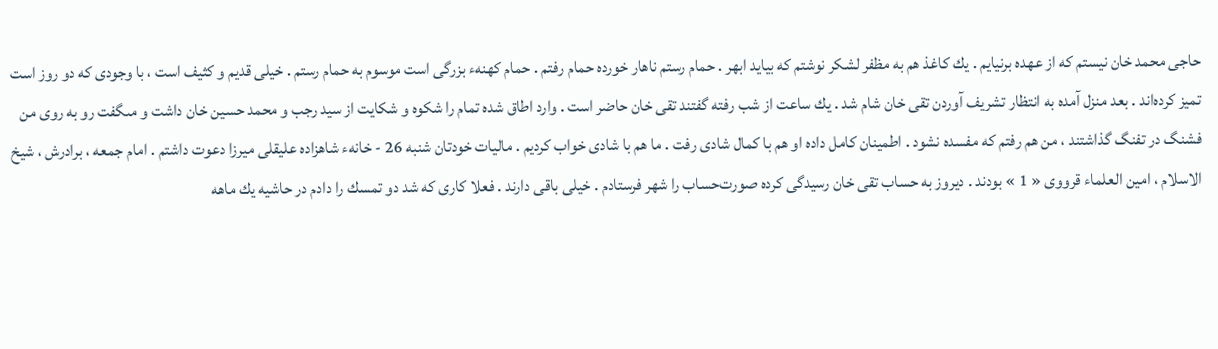حاجى محمد خان نيستم كه از عهده برنيايم . يك كاغذ هم به مظفر لشكر نوشتم كه بيايد ابهر . حمام رستم ناهار خورده حمام رفتم . حمام كهنهء بزرگى است موسوم به حمام رستم . خيلى قديم و كثيف است ، با وجودى كه دو روز است تميز كرده‌اند . بعد منزل آمده به انتظار تشريف آوردن تقى خان شام شد . يك ساعت از شب رفته گفتند تقى خان حاضر است . وارد اطاق شده تمام را شكوه و شكايت از سيد رجب و محمد حسين خان داشت و مىگفت رو به روى من فشنگ در تفنگ گذاشتند ، من هم رفتم كه مفسده نشود . اطمينان كامل داده او هم با كمال شادى رفت . ما هم با شادى خواب كرديم . ماليات خودتان شنبه 26 - خانهء شاهزاده عليقلى ميرزا دعوت داشتم . امام جمعه ، برادرش ، شيخ الاسلام ، امين العلماء قرووى « 1 » بودند . ديروز به حساب تقى خان رسيدگى كرده صورت‌حساب را شهر فرستادم . خيلى باقى دارند . فعلا كارى كه شد دو تمسك را دادم در حاشيه يك ماهه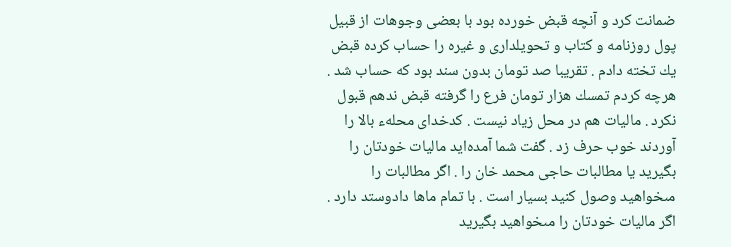ضمانت كرد و آنچه قبض خورده بود با بعضى وجوهات از قبيل پول روزنامه و كتاب و تحويلدارى و غيره را حساب كرده قبض يك تخته دادم . تقريبا صد تومان بدون سند بود كه حساب شد . هرچه كردم تمسك هزار تومان فرع را گرفته قبض ندهم قبول نكرد . ماليات هم در محل زياد نيست . كدخداى محلهء بالا را آوردند خوب حرف زد . گفت شما آمده‌ايد ماليات خودتان را بگيريد يا مطالبات حاجى محمد خان را . اگر مطالبات را مىخواهيد وصول كنيد بسيار است . با تمام ماها دادوستد دارد . اگر ماليات خودتان را مىخواهيد بگيريد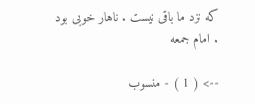كه نزد ما باقى نيست . ناهار خوبى بود . امام جمعه

--> ( 1 ) - منسوب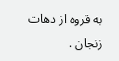به قروه از دهات زنجان .